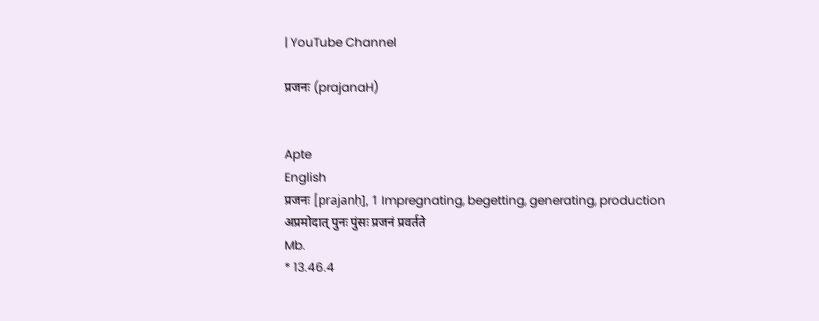| YouTube Channel

प्रजनः (prajanaH)


Apte
English
प्रजनः [prajanḥ], 1 Impregnating, begetting, generating, production
अप्रमोदात् पुनः पुंसः प्रजनं प्रवर्तते
Mb.
* 13.46.4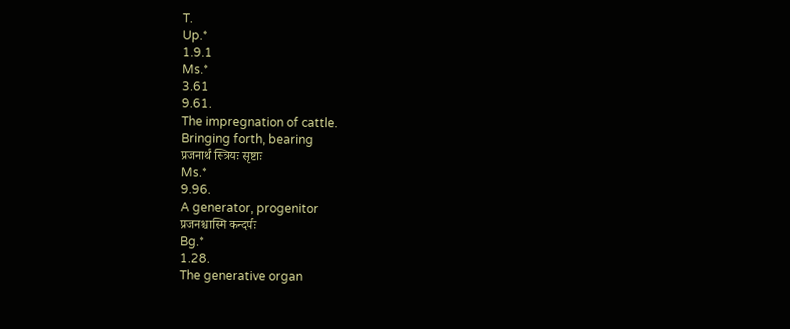T.
Up.*
1.9.1
Ms.*
3.61
9.61.
The impregnation of cattle.
Bringing forth, bearing
प्रजनार्थं स्त्रियः सृष्टाः
Ms.*
9.96.
A generator, progenitor
प्रजनश्चास्मि कन्दर्पः
Bg.*
1.28.
The generative organ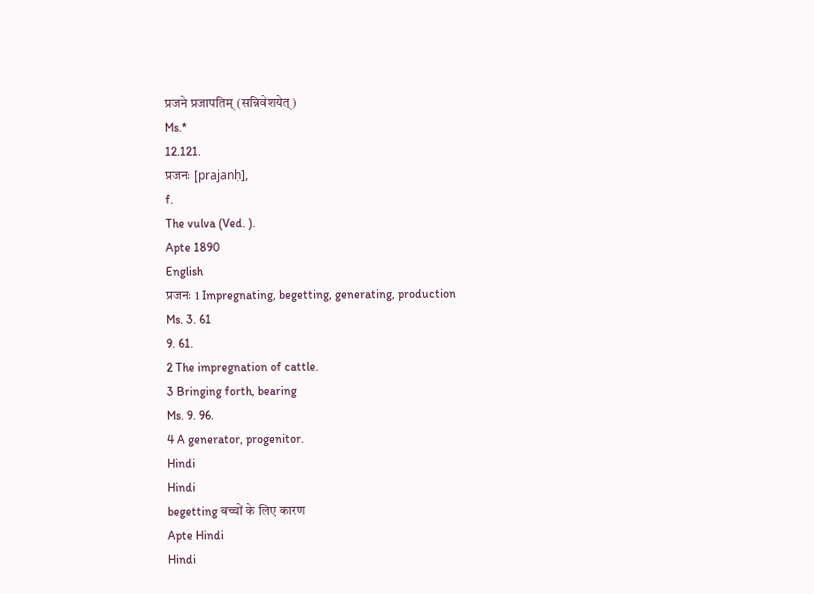प्रजने प्रजापतिम् (सन्निवेशयेत्)
Ms.*
12.121.
प्रजनः [prajanḥ],
f.
The vulva (Ved. ).
Apte 1890
English
प्रजनः 1 Impregnating, begetting, generating, production
Ms. 3. 61
9. 61.
2 The impregnation of cattle.
3 Bringing forth, bearing
Ms. 9. 96.
4 A generator, progenitor.
Hindi
Hindi
begetting बच्चों के लिए कारण
Apte Hindi
Hindi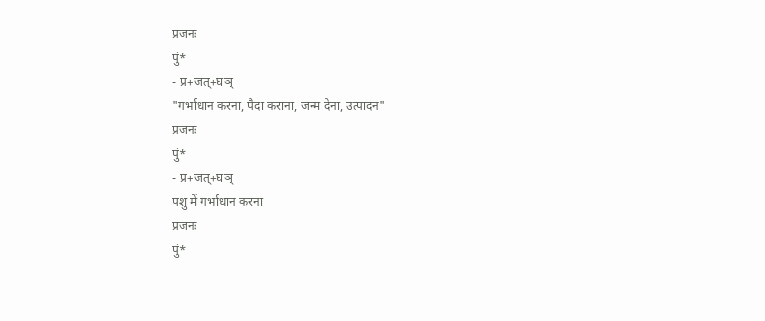प्रजनः
पुं*
- प्र+जत्+घञ्
"गर्भाधान करना, पैदा कराना, जन्म देना, उत्पादन"
प्रजनः
पुं*
- प्र+जत्+घञ्
पशु में गर्भाधान करना
प्रजनः
पुं*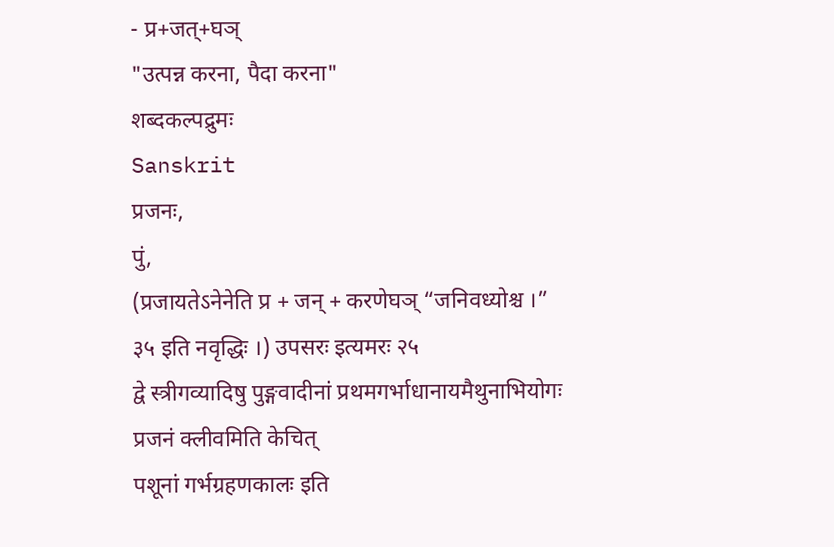- प्र+जत्+घञ्
"उत्पन्न करना, पैदा करना"
शब्दकल्पद्रुमः
Sanskrit
प्रजनः,
पुं,
(प्रजायतेऽनेनेति प्र + जन् + करणेघञ् “जनिवध्योश्च ।” ३५ इति नवृद्धिः ।) उपसरः इत्यमरः २५
द्वे स्त्रीगव्यादिषु पुङ्गवादीनां प्रथमगर्भाधानायमैथुनाभियोगः प्रजनं क्लीवमिति केचित्
पशूनां गर्भग्रहणकालः इति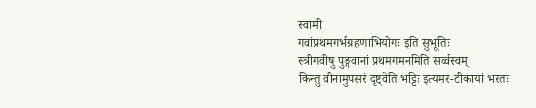स्वामी
गवांप्रथमगर्भग्रहणाभियोगः इति सुभूतिः
स्त्रीगवीषु पुङ्गवानां प्रथमगमनमिति सर्व्वस्वम्
किन्तु वीनामुपसरं दृष्ट्वेति भट्टिः इत्यमर-टीकायां भरतः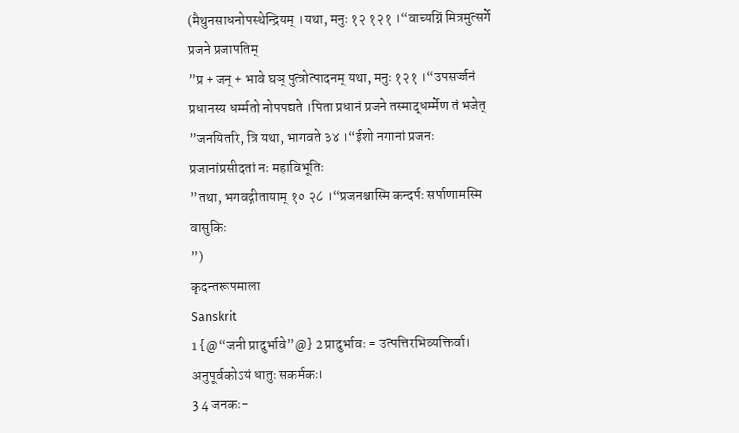(मैथुनसाधनोपस्थेन्द्रियम् ।यथा, मनुः १२ १२१ ।“वाच्यग्निं मित्रमुत्सर्गे प्रजने प्रजापतिम्
”प्र + जन् + भावे घञ् पुत्त्रोत्पादनम् यथा, मनुः १२१ ।“उपसर्ज्जनं प्रधानस्य धर्म्मतो नोपपद्यते ।पिता प्रधानं प्रजने तस्माद्धर्म्मेण तं भजेत्
”जनयितरि, त्रि यथा, भागवते ३४ ।“ईशो नगानां प्रजनः प्रजानांप्रसीदतां नः महाविभूतिः
”तथा, भगवद्गीतायाम् १० २८ ।“प्रजनश्चास्मि कन्दर्पः सर्पाणामस्मि वासुकिः
”)
कृदन्तरूपमाला
Sanskrit
1 {@“जनी प्रादुर्भावे”@} 2 प्रादुर्भावः = उत्पत्तिरभिव्यक्तिर्वा।
अनुपूर्वकोऽयं धातुः सकर्मकः।
3 4 जनकः-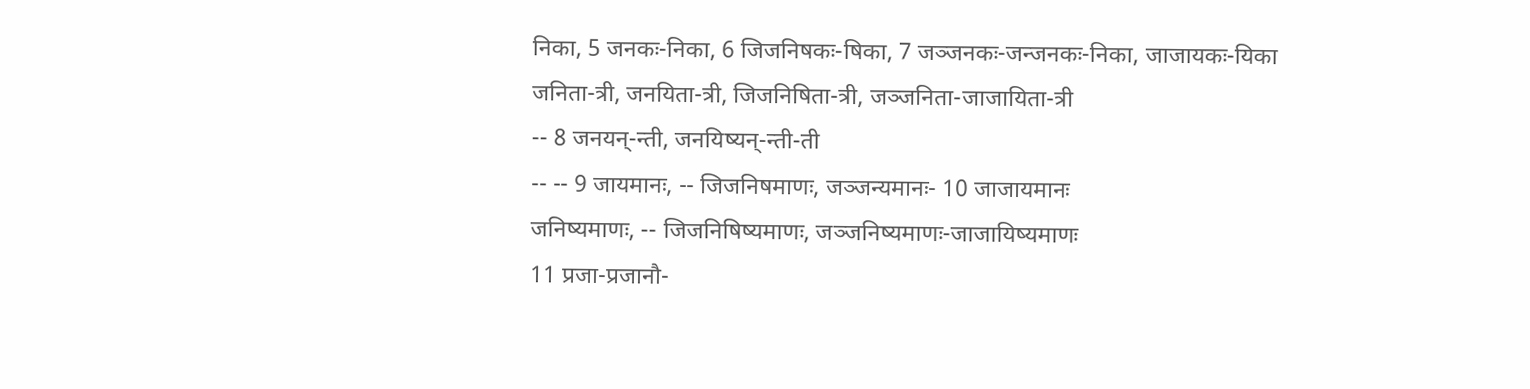निका, 5 जनकः-निका, 6 जिजनिषकः-षिका, 7 जञ्जनकः-जन्जनकः-निका, जाजायकः-यिका
जनिता-त्री, जनयिता-त्री, जिजनिषिता-त्री, जञ्जनिता-जाजायिता-त्री
-- 8 जनयन्-न्ती, जनयिष्यन्-न्ती-ती
-- -- 9 जायमानः, -- जिजनिषमाणः, जञ्जन्यमानः- 10 जाजायमानः
जनिष्यमाणः, -- जिजनिषिष्यमाणः, जञ्जनिष्यमाणः-जाजायिष्यमाणः
11 प्रजा-प्रजानौ-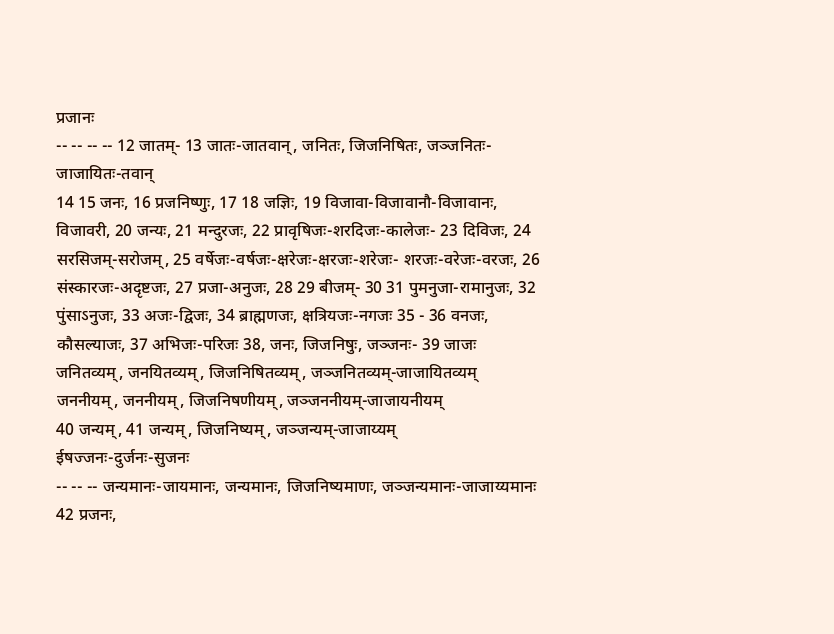प्रजानः
-- -- -- -- 12 जातम्- 13 जातः-जातवान्, जनितः, जिजनिषितः, जञ्जनितः-जाजायितः-तवान्
14 15 जनः, 16 प्रजनिष्णुः, 17 18 जज्ञिः, 19 विजावा-विजावानौ-विजावानः, विजावरी, 20 जन्यः, 21 मन्दुरजः, 22 प्रावृषिजः-शरदिजः-कालेजः- 23 दिविजः, 24 सरसिजम्-सरोजम्, 25 वर्षेजः-वर्षजः-क्षरेजः-क्षरजः-शरेजः- शरजः-वरेजः-वरजः, 26 संस्कारजः-अदृष्टजः, 27 प्रजा-अनुजः, 28 29 बीजम्- 30 31 पुमनुजा-रामानुजः, 32 पुंसाऽनुजः, 33 अजः-द्विजः, 34 ब्राह्मणजः, क्षत्रियजः-नगजः 35 - 36 वनजः, कौसल्याजः, 37 अभिजः-परिजः 38, जनः, जिजनिषुः, जञ्जनः- 39 जाजः
जनितव्यम्, जनयितव्यम्, जिजनिषितव्यम्, जञ्जनितव्यम्-जाजायितव्यम्
जननीयम्, जननीयम्, जिजनिषणीयम्, जञ्जननीयम्-जाजायनीयम्
40 जन्यम्, 41 जन्यम्, जिजनिष्यम्, जञ्जन्यम्-जाजाय्यम्
ईषज्जनः-दुर्जनः-सुजनः
-- -- -- जन्यमानः-जायमानः, जन्यमानः, जिजनिष्यमाणः, जञ्जन्यमानः-जाजाय्यमानः
42 प्रजनः,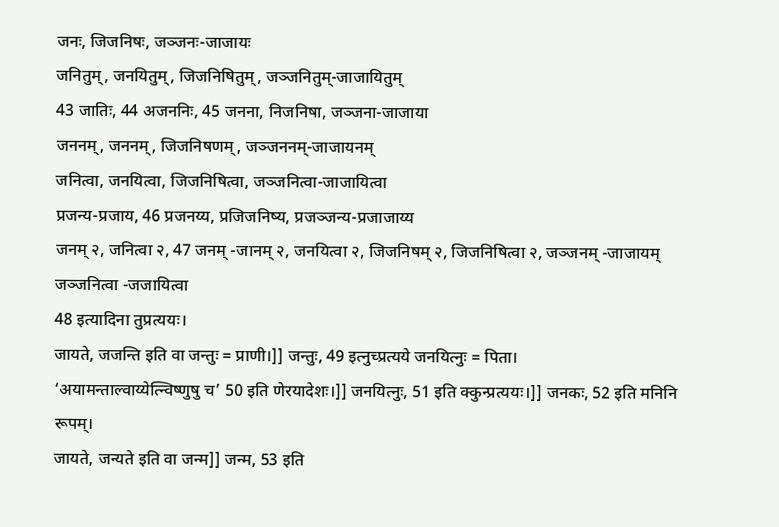जनः, जिजनिषः, जञ्जनः-जाजायः
जनितुम्, जनयितुम्, जिजनिषितुम्, जञ्जनितुम्-जाजायितुम्
43 जातिः, 44 अजननिः, 45 जनना, निजनिषा, जञ्जना-जाजाया
जननम्, जननम्, जिजनिषणम्, जञ्जननम्-जाजायनम्
जनित्वा, जनयित्वा, जिजनिषित्वा, जञ्जनित्वा-जाजायित्वा
प्रजन्य-प्रजाय, 46 प्रजनय्य, प्रजिजनिष्य, प्रजञ्जन्य-प्रजाजाय्य
जनम् २, जनित्वा २, 47 जनम् -जानम् २, जनयित्वा २, जिजनिषम् २, जिजनिषित्वा २, जञ्जनम् -जाजायम्
जञ्जनित्वा -जजायित्वा
48 इत्यादिना तुप्रत्ययः।
जायते, जजन्ति इति वा जन्तुः = प्राणी।]] जन्तुः, 49 इत्नुच्प्रत्यये जनयित्नुः = पिता।
‘अयामन्ताल्वाय्येत्न्विष्णुषु च’ 50 इति णेरयादेशः।]] जनयित्नुः, 51 इति क्कुन्प्रत्ययः।]] जनकः, 52 इति मनिनि रूपम्।
जायते, जन्यते इति वा जन्म]] जन्म, 53 इति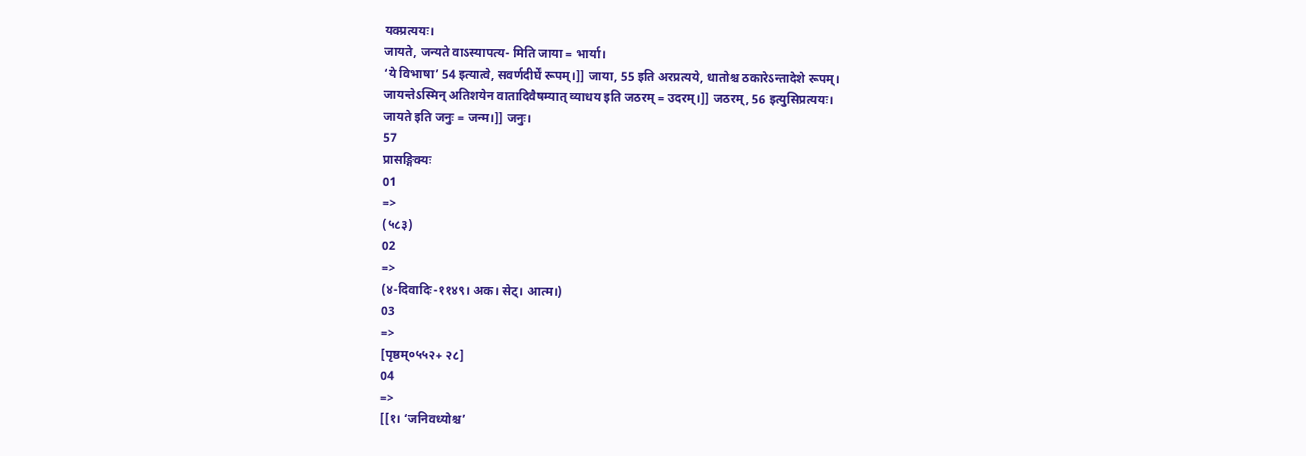यक्प्रत्ययः।
जायते, जन्यते वाऽस्यापत्य- मिति जाया = भार्या।
‘ये विभाषा’ 54 इत्यात्वे, सवर्णदीर्घें रूपम्।]] जाया, 55 इति अरप्रत्यये, धातोश्च ठकारेऽन्तादेशे रूपम्।
जायन्तेऽस्मिन् अतिशयेन वातादिवैषम्यात् व्याधय इति जठरम् = उदरम्।]] जठरम्, 56 इत्युसिप्रत्ययः।
जायते इति जनुः = जन्म।]] जनुः।
57
प्रासङ्गिक्यः
01
=>
(५८३)
02
=>
(४-दिवादिः-११४९। अक। सेट्। आत्म।)
03
=>
[पृष्ठम्०५५२+ २८]
04
=>
[[१। ‘जनिवध्योश्च’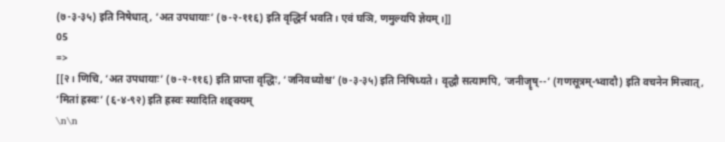(७-३-३५) इति निषेधात्, ‘अत उपधायाः’ (७-२-११६) इति वृद्धिर्न भवति। एवं घञि, णमुल्यपि ज्ञेयम्।]]
05
=>
[[२। णिचि, ‘अत उपधायाः’ (७-२-११६) इति प्राप्ता वृद्धिः, ‘जनिवध्योश्च’ (७-३-३५) इति निषिध्यते। वृद्धौ सत्यामपि, ‘जनीजॄष्--’ (गणसूत्रम्-भ्वादौ) इति वचनेन मित्त्वात्, ‘मितां ह्रस्वः’ (६-४-९२) इति ह्रस्वः स्यादिति शङ्क्यम्
\n\n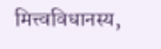मित्त्वविधानस्य,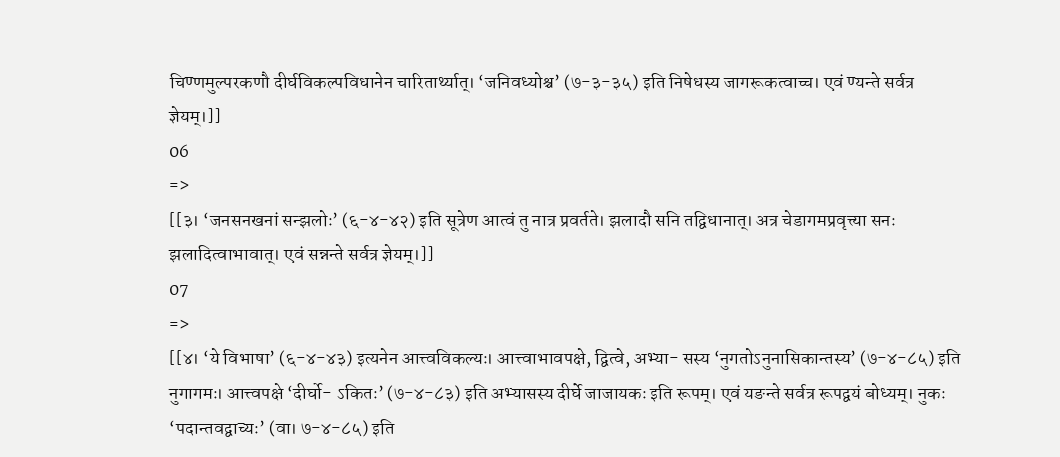चिण्णमुल्परकणौ दीर्घविकल्पविधानेन चारितार्थ्यात्। ‘जनिवध्योश्च’ (७-३-३५) इति निषेधस्य जागरूकत्वाच्च। एवं ण्यन्ते सर्वत्र ज्ञेयम्।]]
06
=>
[[३। ‘जनसनखनां सन्झलोः’ (६-४-४२) इति सूत्रेण आत्वं तु नात्र प्रवर्तते। झलादौ सनि तद्विधानात्। अत्र चेडागमप्रवृत्त्या सनः झलादित्वाभावात्। एवं सन्नन्ते सर्वत्र ज्ञेयम्।]]
07
=>
[[४। ‘ये विभाषा’ (६-४-४३) इत्यनेन आत्त्वविकल्यः। आत्त्वाभावपक्षे, द्वित्वे, अभ्या- सस्य ‘नुगतोऽनुनासिकान्तस्य’ (७-४-८५) इति नुगागमः। आत्त्वपक्षे ‘दीर्घो- ऽकितः’ (७-४-८३) इति अभ्यासस्य दीर्घे जाजायकः इति रूपम्। एवं यङन्ते सर्वत्र रूपद्वयं बोध्यम्। नुकः ‘पदान्तवद्वाच्यः’ (वा। ७-४-८५) इति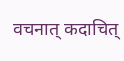वचनात् कदाचित्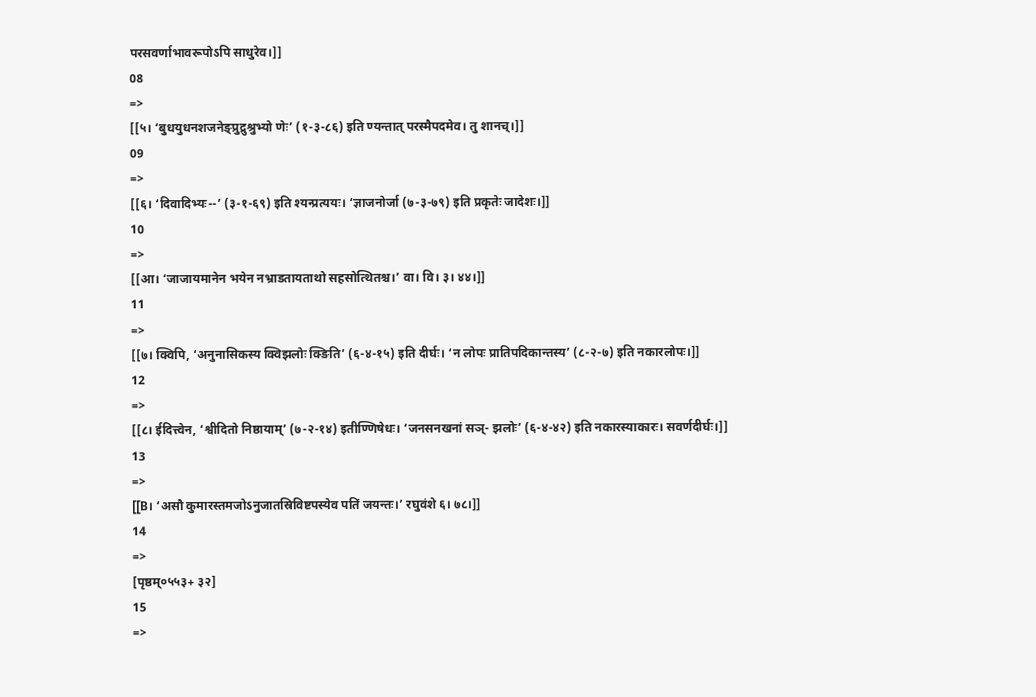परसवर्णाभावरूपोऽपि साधुरेव।]]
08
=>
[[५। ‘बुधयुधनशजनेङ्प्रुद्रुश्रुभ्यो णेः’ (१-३-८६) इति ण्यन्तात् परस्मैपदमेव। तु शानच्।]]
09
=>
[[६। ‘दिवादिभ्यः--’ (३-१-६९) इति श्यन्प्रत्ययः। ‘ज्ञाजनोर्जा (७-३-७९) इति प्रकृतेः जादेशः।]]
10
=>
[[आ। ‘जाजायमानेन भयेन नभ्राडतायताथो सहसोत्थितश्च।’ वा। वि। ३। ४४।]]
11
=>
[[७। क्विपि, ‘अनुनासिकस्य क्विझलोः क्ङिति’ (६-४-१५) इति दीर्घः। ‘न लोपः प्रातिपदिकान्तस्य’ (८-२-७) इति नकारलोपः।]]
12
=>
[[८। ईदित्त्वेन, ‘श्वीदितो निष्ठायाम्’ (७-२-१४) इतीण्णिषेधः। ‘जनसनखनां सञ्- झलोः’ (६-४-४२) इति नकारस्याकारः। सवर्णदीर्घः।]]
13
=>
[[B। ‘असौ कुमारस्तमजोऽनुजातस्रिविष्टपस्येव पतिं जयन्तः।’ रघुवंशे ६। ७८।]]
14
=>
[पृष्ठम्०५५३+ ३२]
15
=>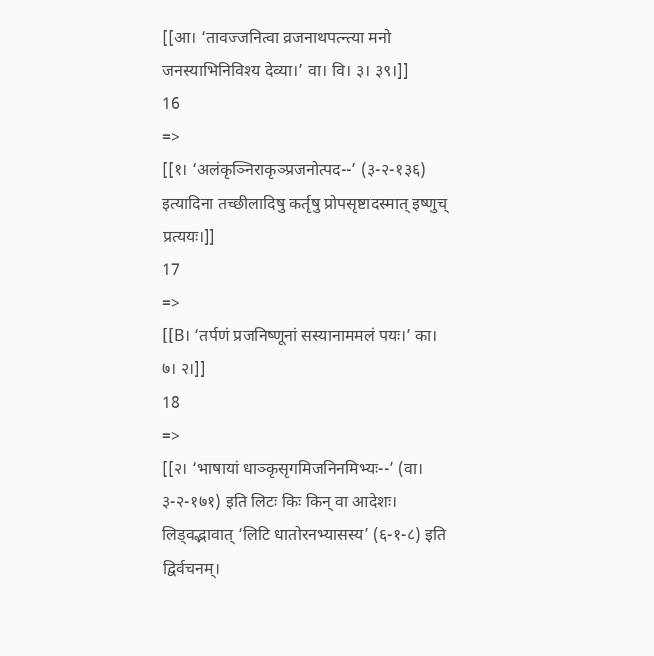[[आ। ‘तावज्जनित्वा व्रजनाथपत्न्त्या मनो जनस्याभिनिविश्य देव्या।’ वा। वि। ३। ३९।]]
16
=>
[[१। ‘अलंकृञ्निराकृञ्प्रजनोत्पद--’ (३-२-१३६) इत्यादिना तच्छीलादिषु कर्तृषु प्रोपसृष्टादस्मात् इष्णुच् प्रत्ययः।]]
17
=>
[[B। ‘तर्पणं प्रजनिष्णूनां सस्यानाममलं पयः।’ का। ७। २।]]
18
=>
[[२। ‘भाषायां धाञ्कृसृगमिजनिनमिभ्यः--’ (वा। ३-२-१७१) इति लिटः किः किन् वा आदेशः। लिड्वद्भावात् ‘लिटि धातोरनभ्यासस्य’ (६-१-८) इति द्विर्वचनम्।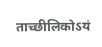ताच्छीलिकोऽयं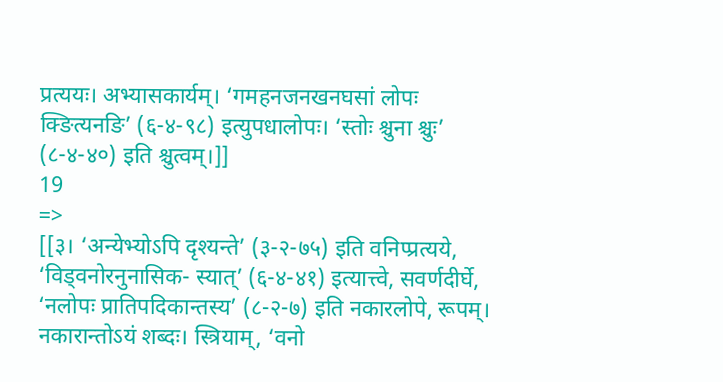प्रत्ययः। अभ्यासकार्यम्। ‘गमहनजनखनघसां लोपः क्ङित्यनङि’ (६-४-९८) इत्युपधालोपः। ‘स्तोः श्चुना श्चुः’ (८-४-४०) इति श्चुत्वम्।]]
19
=>
[[३। ‘अन्येभ्योऽपि दृश्यन्ते’ (३-२-७५) इति वनिप्प्रत्यये, ‘विड्वनोरनुनासिक- स्यात्’ (६-४-४१) इत्यात्त्वे, सवर्णदीर्घे, ‘नलोपः प्रातिपदिकान्तस्य’ (८-२-७) इति नकारलोपे, रूपम्। नकारान्तोऽयं शब्दः। स्त्रियाम्, ‘वनो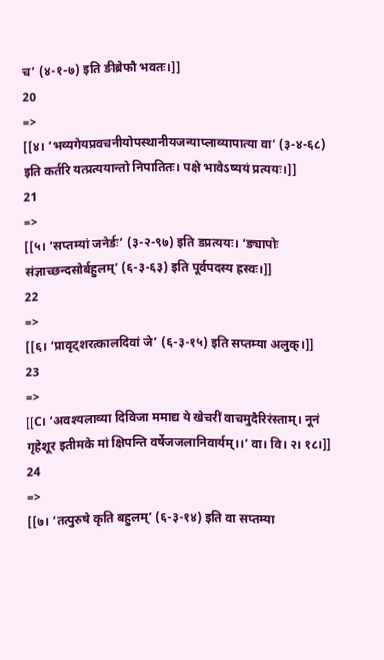च’ (४-१-७) इति ङीब्रेफौ भवतः।]]
20
=>
[[४। ‘भव्यगेयप्रवचनीयोपस्थानीयजन्याप्लाव्यापात्या वा’ (३-४-६८) इति कर्तरि यत्प्रत्ययान्तो निपातितः। पक्षे भावेऽष्ययं प्रत्ययः।]]
21
=>
[[५। ‘सप्तम्यां जनेर्डः’ (३-२-९७) इति डप्रत्ययः। ‘ङ्यापोः संज्ञाच्छन्दसोर्बहुलम्’ (६-३-६३) इति पूर्वपदस्य ह्रस्वः।]]
22
=>
[[६। ‘प्रावृट्शरत्कालदिवां जे’ (६-३-१५) इति सप्तम्या अलुक्।]]
23
=>
[[C। ‘अवश्यलाव्या दिविजा ममाद्य ये खेचरीं वाचमुदैरिरंस्ताम्। नूनं गृहेशूर इतीमके मां क्षिपन्ति वर्षेजजलानिवार्यम्।।’ वा। वि। २। १८।]]
24
=>
[[७। ‘तत्पुरुषे कृति बहुलम्’ (६-३-१४) इति वा सप्तम्या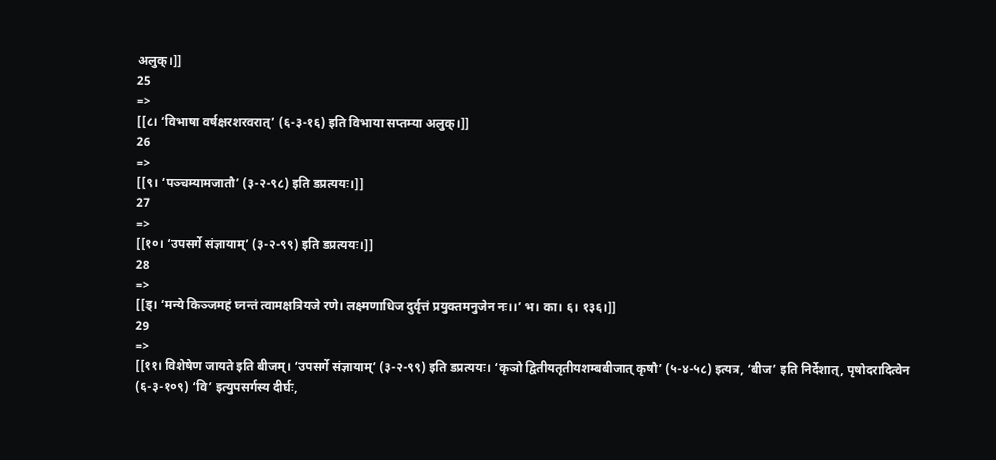अलुक्।]]
25
=>
[[८। ‘विभाषा वर्षक्षरशरवरात्’ (६-३-१६) इति विभाया सप्तम्या अलुक्।]]
26
=>
[[९। ‘पञ्चम्यामजातौ’ (३-२-९८) इति डप्रत्ययः।]]
27
=>
[[१०। ‘उपसर्गे संज्ञायाम्’ (३-२-९९) इति डप्रत्ययः।]]
28
=>
[[ड्। ‘मन्ये किञ्जमहं घ्नन्तं त्वामक्षत्रियजे रणे। लक्ष्मणाधिज दुर्वृत्तं प्रयुक्तमनुजेन नः।।’ भ। का। ६। १३६।]]
29
=>
[[११। विशेषेण जायते इति बीजम्। ‘उपसर्गे संज्ञायाम्’ (३-२-९९) इति डप्रत्ययः। ‘कृञो द्वितीयतृतीयशम्बबीजात् कृषौ’ (५-४-५८) इत्यत्र, ‘बीज’ इति निर्देशात्, पृषोदरादित्वेन (६-३-१०९) ‘वि’ इत्युपसर्गस्य दीर्घः,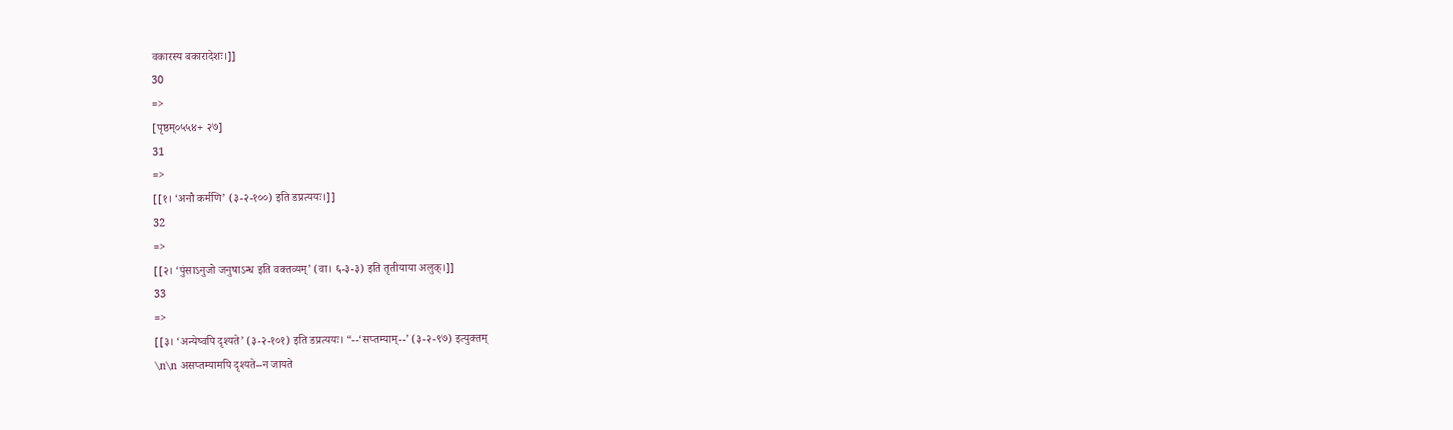वकारस्य बकारादेशः।]]
30
=>
[पृष्ठम्०५५४+ २७]
31
=>
[[१। ‘अनौ कर्मणि’ (३-२-१००) इति डप्रत्ययः।]]
32
=>
[[२। ‘पुंसाऽनुजो जनुषाऽन्ध इति वक्तव्यम्’ (वा। ६-३-३) इति तृतीयाया अलुक्।]]
33
=>
[[३। ‘अन्येष्वपि दृश्यते’ (३-२-१०१) इति डप्रत्ययः। “--‘सप्तम्याम्--’ (३-२-९७) इत्युक्तम्
\n\n असप्तम्यामपि दृश्यते--न जायते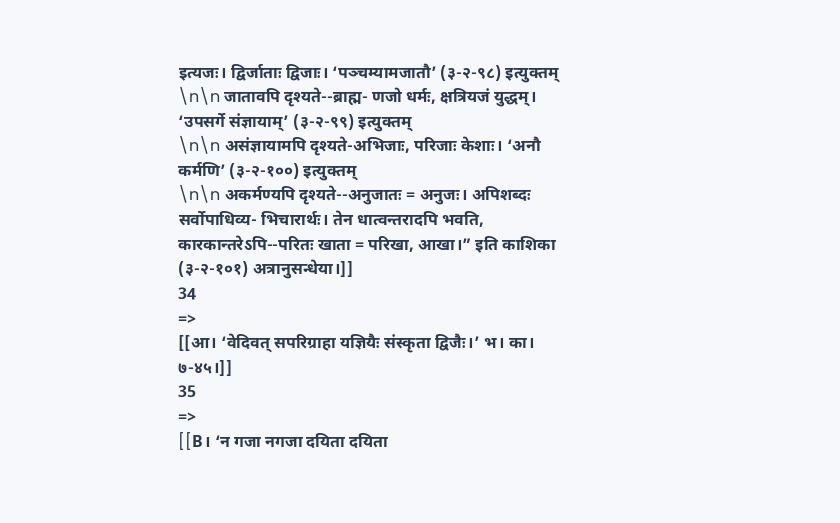इत्यजः। द्विर्जाताः द्विजाः। ‘पञ्चम्यामजातौ’ (३-२-९८) इत्युक्तम्
\n\n जातावपि दृश्यते--ब्राह्म- णजो धर्मः, क्षत्रियजं युद्धम्। ‘उपसर्गे संज्ञायाम्’ (३-२-९९) इत्युक्तम्
\n\n असंज्ञायामपि दृश्यते-अभिजाः, परिजाः केशाः। ‘अनौ कर्मणि’ (३-२-१००) इत्युक्तम्
\n\n अकर्मण्यपि दृश्यते--अनुजातः = अनुजः। अपिशब्दः सर्वोपाधिव्य- भिचारार्थः। तेन धात्वन्तरादपि भवति, कारकान्तरेऽपि--परितः खाता = परिखा, आखा।” इति काशिका (३-२-१०१) अत्रानुसन्धेया।]]
34
=>
[[आ। ‘वेदिवत् सपरिग्राहा यज्ञियैः संस्कृता द्विजैः।’ भ। का। ७-४५।]]
35
=>
[[B। ‘न गजा नगजा दयिता दयिता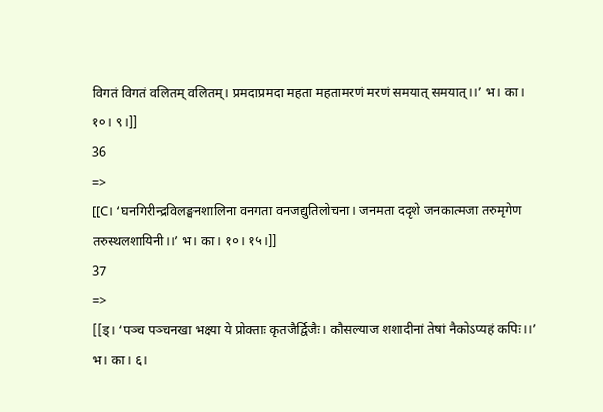विगतं विगतं वलितम् वलितम्। प्रमदाप्रमदा महता महतामरणं मरणं समयात् समयात्।।’ भ। का। १०। ९।]]
36
=>
[[C। ‘घनगिरीन्द्रविलङ्घनशालिना वनगता वनजद्युतिलोचना। जनमता ददृशे जनकात्मजा तरुमृगेण तरुस्थलशायिनी।।’ भ। का। १०। १५।]]
37
=>
[[ड्। ‘पञ्च पञ्चनखा भक्ष्या ये प्रोक्ताः कृतजैर्द्विजैः। कौसल्याज शशादीनां तेषां नैकोऽप्यहं कपिः।।’ भ। का। ६।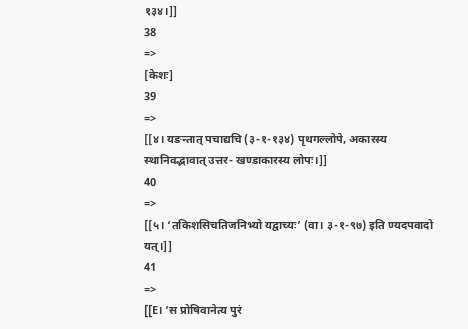१३४।]]
38
=>
[केशः]
39
=>
[[४। यङन्तात् पचाद्यचि (३-१-१३४) पृथगल्लोपे, अकारस्य स्थानिवद्भावात् उत्तर- खण्डाकारस्य लोपः।]]
40
=>
[[५। ‘तकिशसिचतिजनिभ्यो यद्वाच्यः’ (वा। ३-१-९७) इति ण्यदपवादो यत्।]]
41
=>
[[E। ‘स प्रोषिवानेत्य पुरं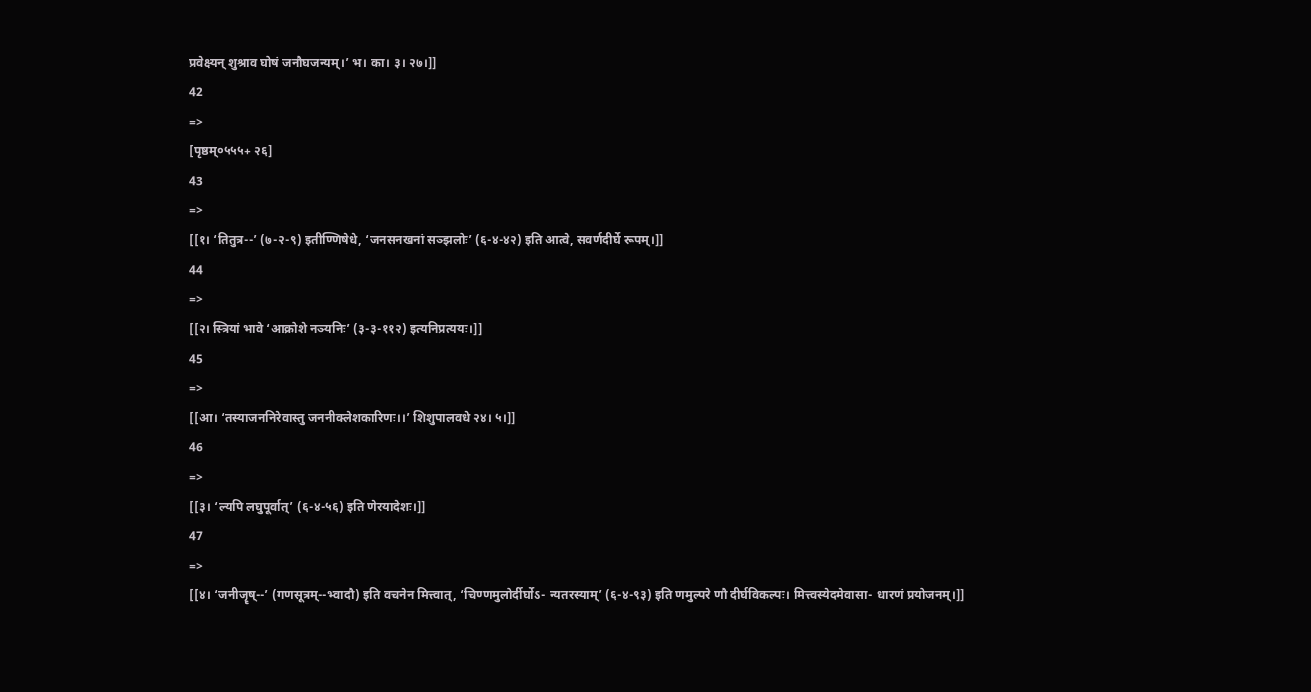प्रवेक्ष्यन् शुश्राव घोषं जनौघजन्यम्।’ भ। का। ३। २७।]]
42
=>
[पृष्ठम्०५५५+ २६]
43
=>
[[१। ‘तितुत्र--’ (७-२-९) इतीण्णिषेधे, ‘जनसनखनां सञ्झलोः’ (६-४-४२) इति आत्वे, सवर्णदीर्घे रूपम्।]]
44
=>
[[२। स्त्रियां भावे ‘आक्रोशे नञ्यनिः’ (३-३-११२) इत्यनिप्रत्ययः।]]
45
=>
[[आ। ‘तस्याजननिरेवास्तु जननीक्लेशकारिणः।।’ शिशुपालवधे २४। ५।]]
46
=>
[[३। ‘ल्यपि लघुपूर्वात्’ (६-४-५६) इति णेरयादेशः।]]
47
=>
[[४। ‘जनीजॄष्--’ (गणसूत्रम्--भ्वादौ) इति वचनेन मित्त्वात्, ‘चिण्णमुलोर्दीर्घोऽ- न्यतरस्याम्’ (६-४-९३) इति णमुल्परे णौ दीर्घविकल्पः। मित्त्वस्येदमेवासा- धारणं प्रयोजनम्।]]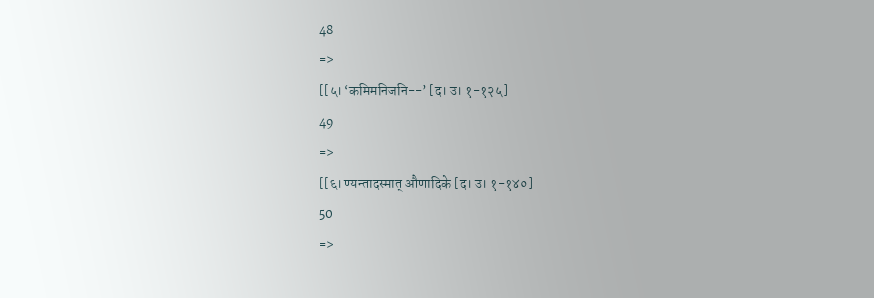48
=>
[[५। ‘कमिमनिजनि--’ [द। उ। १-१२५]
49
=>
[[६। ण्यन्तादस्मात् औणादिके [द। उ। १-१४०]
50
=>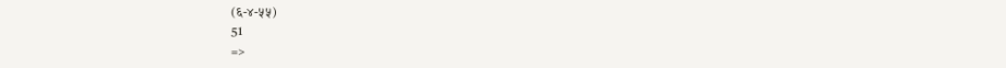(६-४-५५)
51
=>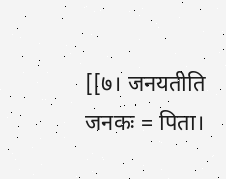[[७। जनयतीति जनकः = पिता।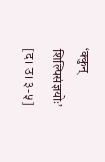‘क्कुन् शिल्पिसंज्ञयोः’ [द। उ। ३-५]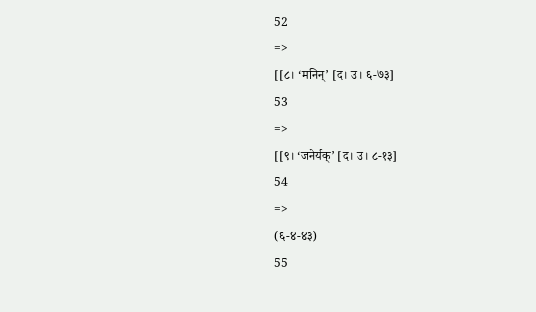52
=>
[[८। ‘मनिन्’ [द। उ। ६-७३]
53
=>
[[९। ‘जनेर्यक्’ [द। उ। ८-१३]
54
=>
(६-४-४३)
55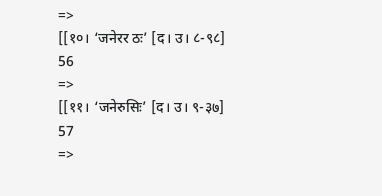=>
[[१०। ‘जनेरर ठः’ [द। उ। ८-९८]
56
=>
[[११। ‘जनेरुसिः’ [द। उ। ९-३७]
57
=>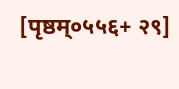[पृष्ठम्०५५६+ २९]